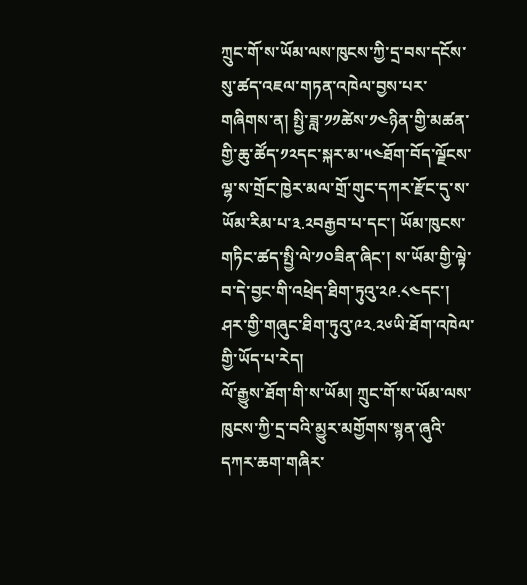ཀྲུང་གོ་ས་ཡོམ་ལས་ཁུངས་ཀྱི་དྲ་བས་དངོས་སུ་ཚད་འཇལ་གཏན་འཁེལ་བྱས་པར་གཞིགས་ན། སྤྱི་ཟླ་༡༡ཚེས་༡༤ཉིན་གྱི་མཚན་གྱི་ཆུ་ཚོད་༡༢དང་སྐར་མ་༥༤ཐོག་བོད་ལྗོངས་ལྷ་ས་གྲོང་ཁྱེར་མལ་གྲོ་གུང་དཀར་རྫོང་དུ་ས་ཡོམ་རིམ་པ་༣.༢བརྒྱབ་པ་དང་། ཡོམ་ཁུངས་གཏིང་ཚད་སྤྱི་ལེ་༡༠ཟིན་ཞིང་། ས་ཡོམ་གྱི་ལྟེ་བ་དེ་བྱང་གི་འཕྲེད་ཐིག་ཏུའུ་༢༩.༨༤དང་། ཤར་གྱི་གཞུང་ཐིག་ཏུའུ་༩༢.༢༦ཡི་ཐོག་འཁེལ་གྱི་ཡོད་པ་རེད།
ལོ་རྒྱུས་ཐོག་གི་ས་ཡོམ། ཀྲུང་གོ་ས་ཡོམ་ལས་ཁུངས་ཀྱི་དྲ་བའི་མྱུར་མགྱོགས་སྙན་ཞུའི་དཀར་ཆག་གཞིར་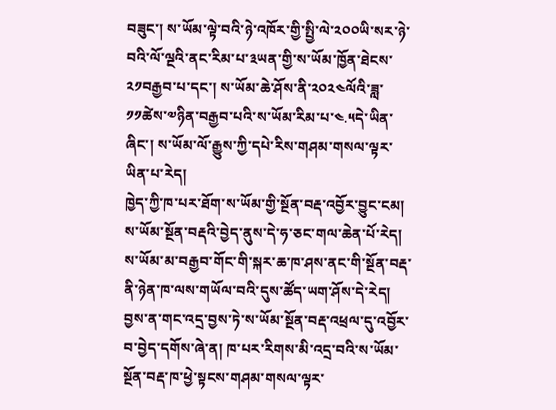བཟུང་། ས་ཡོམ་ལྟེ་བའི་ཉེ་འཁོར་གྱི་སྤྱི་ལེ་༢༠༠ཡི་སར་ཉེ་བའི་ལོ་ལྔའི་ནང་རིམ་པ་༣ཡན་གྱི་ས་ཡོམ་ཁྱོན་ཐེངས་༢༡བརྒྱབ་པ་དང་། ས་ཡོམ་ཆེ་ཤོས་ནི་༢༠༢༤ལོའི་ཟླ་༡༡ཚེས་༧ཉིན་བརྒྱབ་པའི་ས་ཡོམ་རིམ་པ་༤.༥དེ་ཡིན་ཞིང་། ས་ཡོམ་ལོ་རྒྱུས་ཀྱི་དཔེ་རིས་གཤམ་གསལ་ལྟར་ཡིན་པ་རེད།
ཁྱེད་ཀྱི་ཁ་པར་ཐོག་ས་ཡོམ་གྱི་སྔོན་བརྡ་འབྱོར་བྱུང་ངམ། ས་ཡོམ་སྔོན་བརྡའི་བྱེད་ནུས་དེ་ཧ་ཅང་གལ་ཆེན་པོ་རེད། ས་ཡོམ་མ་བརྒྱབ་གོང་གི་སྐར་ཆ་ཁ་ཤས་ནང་གི་སྔོན་བརྡ་ནི་ཉེན་ཁ་ལས་གཡོལ་བའི་དུས་ཚོད་ཡག་ཤོས་དེ་རེད། བྱས་ན་གང་འདྲ་བྱས་ཏེ་ས་ཡོམ་སྔོན་བརྡ་འཕྲལ་དུ་འབྱོར་བ་བྱེད་དགོས་ཞེ་ན། ཁ་པར་རིགས་མི་འདྲ་བའི་ས་ཡོམ་སྔོན་བརྡ་ཁ་ཕྱེ་སྟངས་གཤམ་གསལ་ལྟར་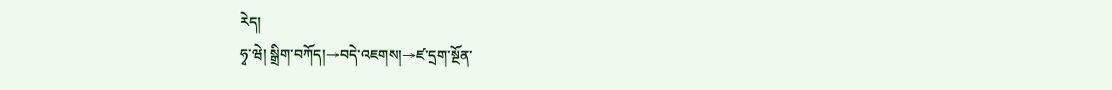རེད།
ཧྭ་ཝེ། སྒྲིག་བཀོད།→བདེ་འཇགས།→ཛ་དྲག་སྔོན་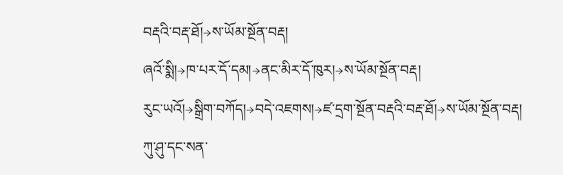བརྡའི་བརྡ་ཐོ།→ས་ཡོམ་སྔོན་བརྡ།
ཞའོ་སྨི།→ཁ་པར་དོ་དམ།→ནང་མིར་དོ་ཁུར།→ས་ཡོམ་སྔོན་བརྡ།
རུང་ཡའོ།→སྒྲིག་བཀོད།→བདེ་འཇགས།→ཛ་དྲག་སྔོན་བརྡའི་བརྡ་ཐོ།→ས་ཡོམ་སྔོན་བརྡ།
ཀུ་ཤུ་དང་སན་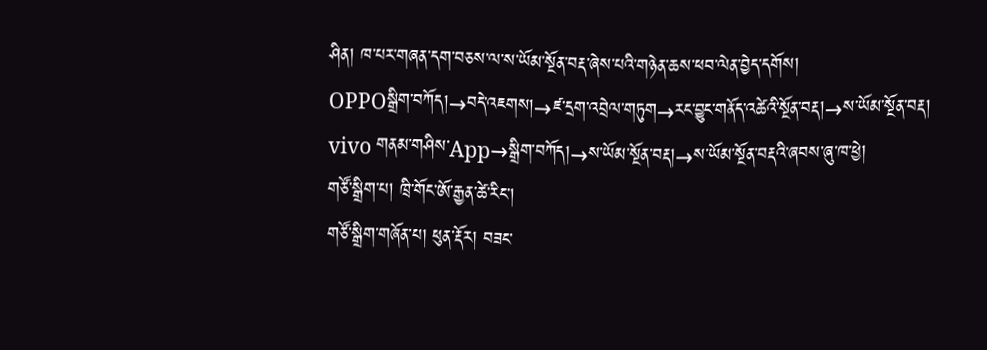ཤིན། ཁ་པར་གཞན་དག་བཅས་ལ་ས་ཡོམ་སྔོན་བརྡ་ཞེས་པའི་གཉེན་ཆས་ཕབ་ལེན་བྱེད་དགོས།
OPPOསྒྲིག་བཀོད།→བདེ་འཇགས།→ཛ་དྲག་འབྲེལ་གཏུག→རང་བྱུང་གནོད་འཚེའི་སྔོན་བརྡ།→ས་ཡོམ་སྔོན་བརྡ།
vivo གནམ་གཤིས་App→སྒྲིག་བཀོད།→ས་ཡོམ་སྔོན་བརྡ།→ས་ཡོམ་སྔོན་བརྡའི་ཞབས་ཞུ་ཁ་ཕྱེ།
གཙོ་སྒྲིག་པ། ཁྲི་གོང་ཨོ་རྒྱན་ཚེ་རིང་།
གཙོ་སྒྲིག་གཞོན་པ། ཕུན་རྡོར། བཟང་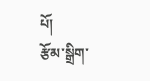པོ།
རྩོམ་སྒྲིག་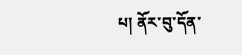པ། ནོར་བུ་དོན་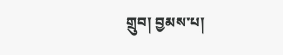གྲུབ། བྱམས་པ།